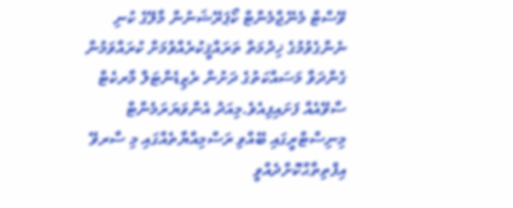ވޭސްޓް މެނޭޖްމެންޓް ކޯޕަރޭޝަނުން މާލޭގެ ކުނި ނެންގެވުމުގެ ޚިދުމަތް ތަރައްޤީކުރެއްވުމަށް ކުރައްވަމުން ގެންދަވާ މަސައްކަތުގެ ދަށުން ރެޒިޑެންޓަލް މާރކެޓް ސާވޭއެއް ފަށައިފިއެވެ.މިއަދު އެންވަޔަރަމެންޓް މިނިސްޓްރީގައި ބޭއްވި ރަސްމިއްޔާތެއްގައި މި ސާރވޭ އިފްތިތާޙްކޮށްދެއްވީ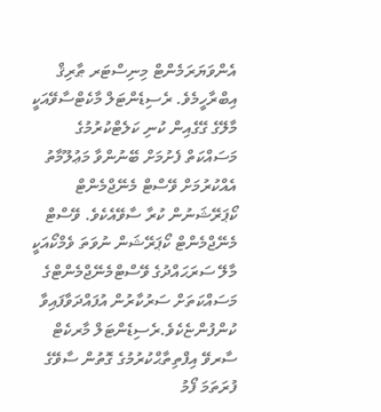އެންވަޔަރަމެންޓް މިނިސްޓަރ ޠާރިޤް އިބްރާހީމެވެ. ރެސިޑެންޓަލް މާކެޓްސާވޭއަކީ މާލޭގެ ގޭގެއިން ކުނި ކަލެޓްކުރުމުގެ މަސައްކަތް ފެށުމަށް ބޭނުންވާ މަޢުލޫމާތު އެއްކުރުމަށް ވޭސްޓް މެނޭޖްމެންޓް ކޯޕަރޭޝަނުން ކުރާ ސާވޭއެކެވެ. ވޭސްޓް މެނޭޖްމެންޓް ކޯޕަރޭޝަން ނުވަތަ ވެމްކޯއަކީ މާލޭ ސަރަޙައްދުގެ ވޭސްޓްމެނޭޖްމެންޓްގެ މަސައްކަތަށް ސަރުކާރުން އުފައްދަވާފައިވާ ކުންފުންޏެކެވެ.ރެސިޑެންޓަލް މާރކެޓް ސާރވޭ އިފްތިތާޙްކުރުމުގެ ގޮތުން ސާވޭގެ ފުރަތަމަ ފޯމު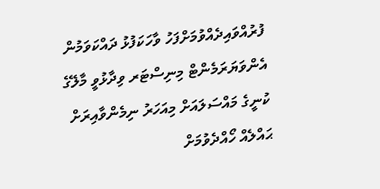ފުރުއްވައިދެއްވުމަށްފަހު ވާހަކަފުޅު ދައްކަވަމުން އެންވަޔަރަމެންޓް މިނިސްޓަރ ވިދާޅުވީ މާލޭގެ ކުނީގެ މައްސަލައަށް މިއަހަރު ނިމެންވާއިރަށް ޙައްލެއް ހޯއްދެވުމަށް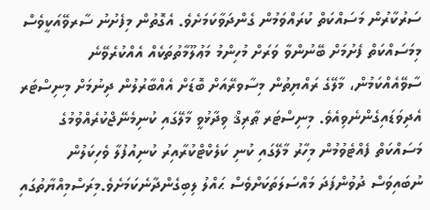ސަރުކާރުން މަސައްކަތް ކުރައްވަމުން ގެންދަވާކަމަށެވެ. އެގޮތުން މިފެށުނު ސާރވޭއަކީވެސް މިމަސައްކަތް ފެށުމަށް ބޭނުންވާ ވަރަށް މުހިންމު މަޢުލޫމާތުތަކެއް އެއްކުރެވޭނެ ސާވޭއެއްކަމުން، މާލޭގެ ރައްޔިތުން މިސާވރޭއަށް ބޮޑަށް އެއްބާރުލުން ދިނުމަށް މިނިސްޓަރ އެދިވަޑައިގެންނެވިއެވެ. މިނިސްޓަރ ޠާރިޤް ވިދާޅުވީ މާލޭގައި ކުނިމެނޭޖްކުރެއްވުމުގެ މަސައްކަތް ފެއްޓެވުމުން މިހާރު މާލޭގައި ކުނި ކަލެކްޓްކުރާއިރު ކުނިއުފުލާ ވެހިކަލުން ނުބައިވަސް ދުވުންފަދަ މައްސަލަތަކަށްވެސް ޙައްލު ލިބިގެންދާނެކަމަށެވެ.މިރަސްމިއްޔާތުގައި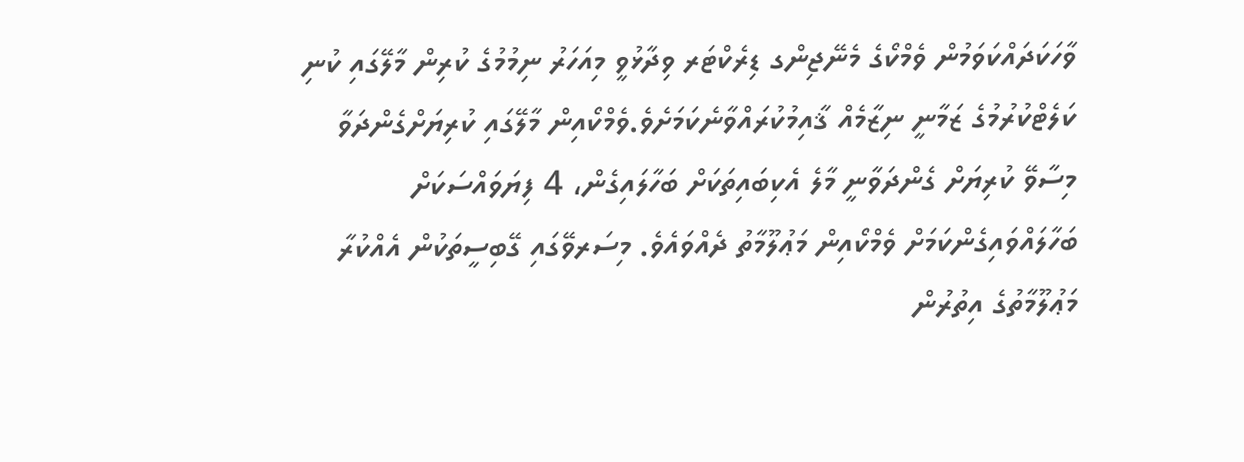ވާހަކަދައްކަވަމުން ވެމްކޯގެ މެނޭޖިންގ ޑިރެކްޓަރ ވިދާޅުވީ މިއަހަރު ނިމުމުގެ ކުރިން މާލޭގައި ކުނި ކަލެޓްކުރުމުގެ ޒަމާނީ ނިޒާމެއް ޤާއިމުކުރައްވާނެކަމަށެވެ.ވެމްކޯއިން މާލޭގައި ކުރިޔަށްގެންދަވާ މިސާވޭ ކުރިޔަށް ގެންދަވާނީ މާލެ އެކިބައިތަކަށް ބަހާލައިގެން، 4 ފިޔަވައްސަކަށް ބަހާލައްވައިގެންކަމަށް ވެމްކޯއިން މަޢުލޫމާތު ދެއްވައެވެ. މިސަރވޭގައި ގޭބިސީތަކުން އެއްކުރާ މަޢުލޫމާތުގެ އިތުރުން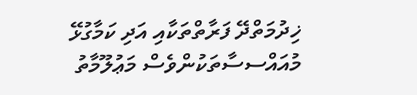ޚިދުމަތްދޭ ފަރާތްތަކާއި އަދި ކަމާގުޅޭ މުއައްސސާތަކުންވެސް މަޢުލޫމާތު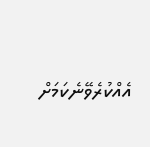އެއްކުރެވޭނެކަމަށް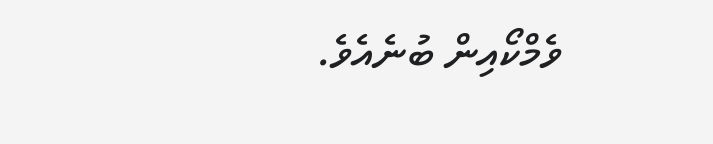ވެމްކޯއިން ބުނެއެވެ.